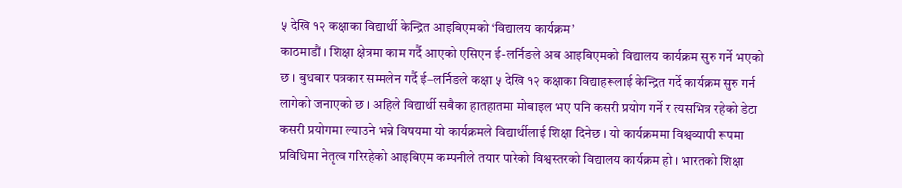५ देखि १२ कक्षाका विद्यार्थी केन्द्रित आइबिएमको ‘विद्यालय कार्यक्रम’
काठमाडौं । शिक्षा क्षेत्रमा काम गर्दै आएको एसिएन ई-लर्निङले अब आइबिएमको विद्यालय कार्यक्रम सुरु गर्ने भएको छ । बुधबार पत्रकार सम्मलेन गर्दै ई–लर्निङले कक्षा ५ देखि १२ कक्षाका विद्याहरूलाई केन्द्रित गर्दे कार्यक्रम सुरु गर्न लागेको जनाएको छ । अहिले विद्यार्थी सबैका हातहातमा मोबाइल भए पनि कसरी प्रयोग गर्ने र त्यसभित्र रहेको डेटा कसरी प्रयोगमा ल्याउने भन्ने विषयमा यो कार्यक्रमले विद्यार्थीलाई शिक्षा दिनेछ । यो कार्यक्रममा विश्वव्यापी रूपमा प्रविधिमा नेतृत्व गरिरहेको आइबिएम कम्पनीले तयार पारेको विश्वस्तरको विद्यालय कार्यक्रम हो । भारतको शिक्षा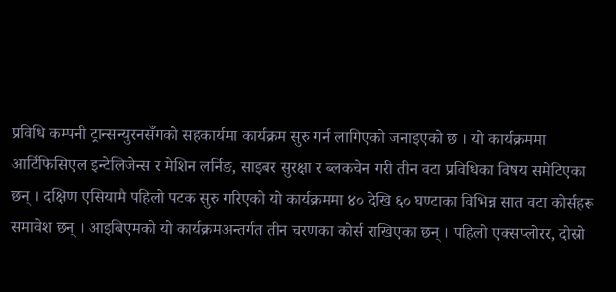प्रविधि कम्पनी ट्रान्सन्युरनसँगको सहकार्यमा कार्यक्रम सुरु गर्न लागिएको जनाइएको छ । यो कार्यक्रममा आर्टिफिसिएल इन्टेलिजेन्स र मेशिन लर्निङ, साइबर सुरक्षा र ब्लकचेन गरी तीन वटा प्रविधिका विषय समेटिएका छन् । दक्षिण एसियामै पहिलो पटक सुरु गरिएको यो कार्यक्रममा ४० देखि ६० घण्टाका विभिन्न सात वटा कोर्सहरू समावेश छन् । आइबिएमको यो कार्यक्रमअन्तर्गत तीन चरणका कोर्स राखिएका छन् । पहिलो एक्सप्लोरर, दोस्रो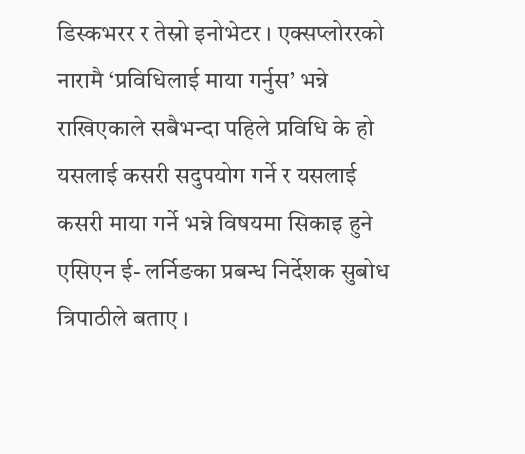डिस्कभरर र तेस्रो इनोभेटर । एक्सप्लोररको नारामै ‘प्रविधिलाई माया गर्नुस’ भन्ने राखिएकाले सबैभन्दा पहिले प्रविधि के हो यसलाई कसरी सदुपयोग गर्ने र यसलाई कसरी माया गर्ने भन्ने विषयमा सिकाइ हुने एसिएन ई- लर्निङका प्रबन्ध निर्देशक सुबोध त्रिपाठीले बताए ।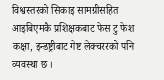विश्वस्तरको सिकाइ सामग्रीसहित आइबिएमकै प्रशिक्षकबाट फेस टु फेश कक्षा, इन्डष्ट्रीबाट गेष्ट लेक्चररको पनि व्यवस्था छ ।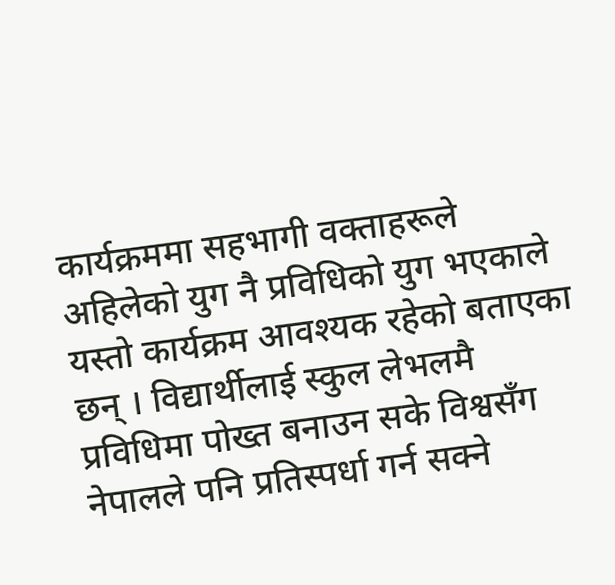कार्यक्रममा सहभागी वक्ताहरूले अहिलेको युग नै प्रविधिको युग भएकाले यस्तो कार्यक्रम आवश्यक रहेको बताएका छन् । विद्यार्थीलाई स्कुल लेभलमै प्रविधिमा पोख्त बनाउन सके विश्वसँग नेपालले पनि प्रतिस्पर्धा गर्न सक्ने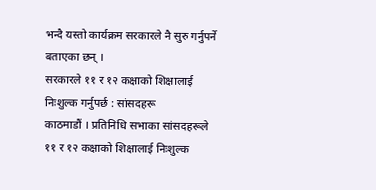भन्दै यस्तो कार्यक्रम सरकारले नै सुरु गर्नुपर्ने बताएका छन् ।
सरकारले ११ र १२ कक्षाको शिक्षालाई निःशुल्क गर्नुपर्छ : सांसदहरू
काठमाडौं । प्रतिनिधि सभाका सांसदहरूले ११ र १२ कक्षाको शिक्षालाई निःशुल्क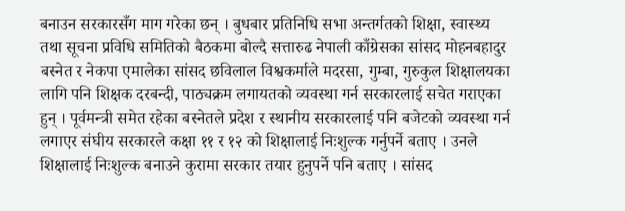बनाउन सरकारसँग माग गरेका छन् । बुधबार प्रतिनिधि सभा अन्तर्गतको शिक्षा, स्वास्थ्य तथा सूचना प्रविधि समितिको बैठकमा बोल्दै सत्तारुढ नेपाली काँग्रेसका सांसद मोहनबहादुर बस्नेत र नेकपा एमालेका सांसद छविलाल विश्वकर्माले मदरसा, गुम्बा, गुरुकुल शिक्षालयका लागि पनि शिक्षक दरबन्दी, पाठ्यक्रम लगायतको व्यवस्था गर्न सरकारलाई सचेत गराएका हुन् । पूर्वमन्त्री समेत रहेका बस्नेतले प्रदेश र स्थानीय सरकारलाई पनि बजेटको व्यवस्था गर्न लगाएर संघीय सरकारले कक्षा ११ र १२ को शिक्षालाई निःशुल्क गर्नुपर्ने बताए । उनले शिक्षालाई निःशुल्क बनाउने कुरामा सरकार तयार हुनुपर्ने पनि बताए । सांसद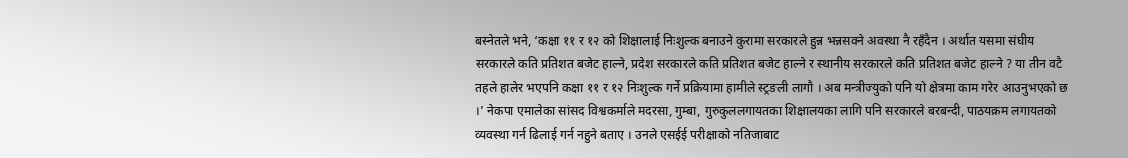बस्नेतले भने, ‘कक्षा ११ र १२ को शिक्षालाई निःशुल्क बनाउने कुरामा सरकारले हुन्न भन्नसक्ने अवस्था नै रहँदैन । अर्थात यसमा संघीय सरकारले कति प्रतिशत बजेट हाल्ने, प्रदेश सरकारले कति प्रतिशत बजेट हाल्ने र स्थानीय सरकारले कति प्रतिशत बजेट हाल्ने ? या तीन वटै तहले हालेर भएपनि कक्षा ११ र १२ निःशुल्क गर्ने प्रक्रियामा हामीले स्ट्रङली लागौ । अब मन्त्रीज्युको पनि यो क्षेत्रमा काम गरेर आउनुभएको छ ।’ नेकपा एमालेका सांसद विश्वकर्माले मदरसा, गुम्बा, गुरुकुललगायतका शिक्षालयका लागि पनि सरकारले बरबन्दी, पाठयक्रम लगायतको व्यवस्था गर्न ढिलाई गर्न नहुने बताए । उनले एसईई परीक्षाको नतिजाबाट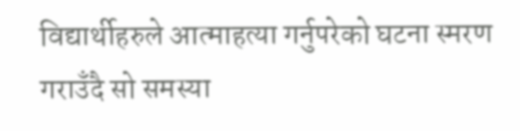विद्यार्थीहरुले आत्माहत्या गर्नुपरेको घटना स्मरण गराउँदै सो समस्या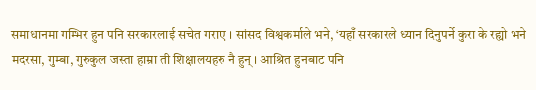समाधानमा गम्भिर हुन पनि सरकारलाई सचेत गराए । सांसद विश्वकर्माले भने, ‘यहाँ सरकारले ध्यान दिनुपर्ने कुरा के रह्यो भने मदरसा, गुम्बा, गुरुकुल जस्ता हाम्रा ती शिक्षालयहरु नै हुन् । आश्रित हुनबाट पनि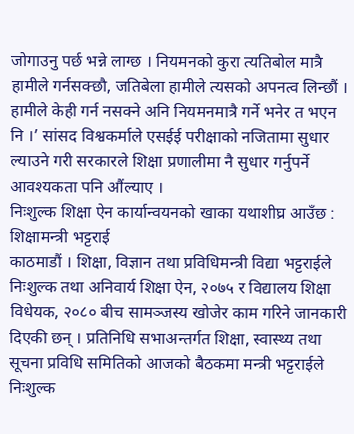जोगाउनु पर्छ भन्ने लाग्छ । नियमनको कुरा त्यतिबोल मात्रै हामीले गर्नसक्छौ, जतिबेला हामीले त्यसको अपनत्व लिन्छौं । हामीले केही गर्न नसक्ने अनि नियमनमात्रै गर्ने भनेर त भएन नि ।’ सांसद विश्वकर्माले एसईई परीक्षाको नजितामा सुधार ल्याउने गरी सरकारले शिक्षा प्रणालीमा नै सुधार गर्नुपर्ने आवश्यकता पनि औंल्याए ।
निःशुल्क शिक्षा ऐन कार्यान्वयनको खाका यथाशीघ्र आउँछ : शिक्षामन्त्री भट्टराई
काठमाडौं । शिक्षा, विज्ञान तथा प्रविधिमन्त्री विद्या भट्टराईले निःशुल्क तथा अनिवार्य शिक्षा ऐन, २०७५ र विद्यालय शिक्षा विधेयक, २०८० बीच सामञ्जस्य खोजेर काम गरिने जानकारी दिएकी छन् । प्रतिनिधि सभाअन्तर्गत शिक्षा, स्वास्थ्य तथा सूचना प्रविधि समितिको आजको बैठकमा मन्त्री भट्टराईले निःशुल्क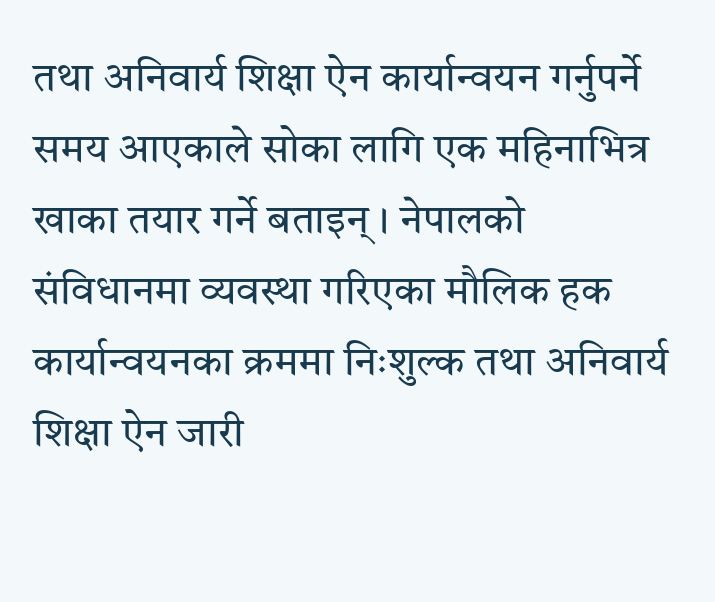तथा अनिवार्य शिक्षा ऐन कार्यान्वयन गर्नुपर्ने समय आएकाले सोका लागि एक महिनाभित्र खाका तयार गर्ने बताइन् । नेपालको संविधानमा व्यवस्था गरिएका मौलिक हक कार्यान्वयनका क्रममा निःशुल्क तथा अनिवार्य शिक्षा ऐन जारी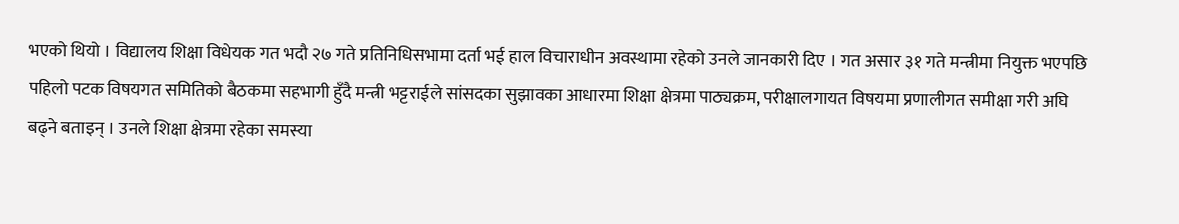भएको थियो । विद्यालय शिक्षा विधेयक गत भदौ २७ गते प्रतिनिधिसभामा दर्ता भई हाल विचाराधीन अवस्थामा रहेको उनले जानकारी दिए । गत असार ३१ गते मन्त्रीमा नियुक्त भएपछि पहिलो पटक विषयगत समितिको बैठकमा सहभागी हुँदै मन्त्री भट्टराईले सांसदका सुझावका आधारमा शिक्षा क्षेत्रमा पाठ्यक्रम, परीक्षालगायत विषयमा प्रणालीगत समीक्षा गरी अघि बढ्ने बताइन् । उनले शिक्षा क्षेत्रमा रहेका समस्या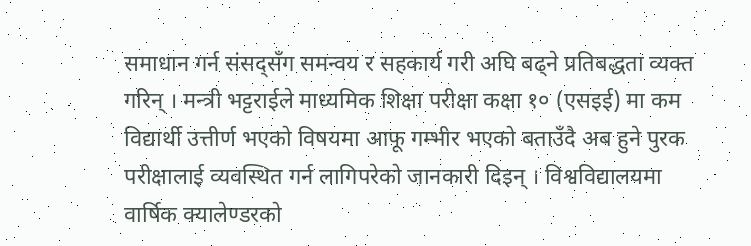समाधान गर्न संसद्सँग समन्वय र सहकार्य गरी अघि बढ्ने प्रतिबद्धता व्यक्त गरिन् । मन्त्री भट्टराईले माध्यमिक शिक्षा परीक्षा कक्षा १० (एसइई) मा कम विद्यार्थी उत्तीर्ण भएको विषयमा आफू गम्भीर भएको बताउँदै अब हुने पुरक परीक्षालाई व्यवस्थित गर्न लागिपरेको जानकारी दिइन् । विश्वविद्यालयमा वार्षिक क्यालेण्डरको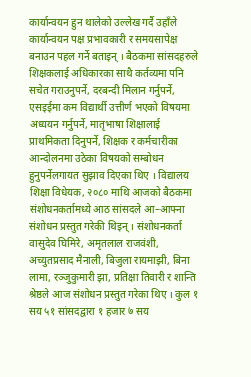कार्यान्वयन हुन थालेको उल्लेख गर्दै उहाँले कार्यान्वयन पक्ष प्रभावकारी र समयसापेक्ष बनाउन पहल गर्ने बताइन् । बैठकमा सांसदहरुले शिक्षकलाई अधिकारका साथै कर्तव्यमा पनि सचेत गराउनुपर्ने, दरबन्दी मिलान गर्नुपर्ने, एसइईमा कम विद्यार्थी उत्तीर्ण भएको विषयमा अध्ययन गर्नुपर्ने, मातृभाषा शिक्षालाई प्राथमिकता दिनुपर्ने, शिक्षक र कर्मचारीका आन्दोलनमा उठेका विषयको सम्बोधन हुनुपर्नेलगायत सुझाव दिएका थिए । विद्यालय शिक्षा विधेयक, २०८० माथि आजको बैठकमा संशोधनकर्तामध्ये आठ सांसदले आ–आफ्ना संशोधन प्रस्तुत गरेकी थिइन् । संशोधनकर्ता वासुदेव घिमिरे, अमृतलाल राजवंशी, अच्युतप्रसाद मैनाली, बिजुला रायमाझी, बिना लामा, रञ्जुकुमारी झा, प्रतिक्षा तिवारी र शान्ति श्रेष्ठले आज संशोधन प्रस्तुत गरेका थिए । कुल १ सय ५१ सांसदद्वारा १ हजार ७ सय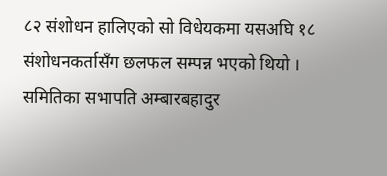८२ संशोधन हालिएको सो विधेयकमा यसअघि १८ संशोधनकर्तासँग छलफल सम्पन्न भएको थियो । समितिका सभापति अम्बारबहादुर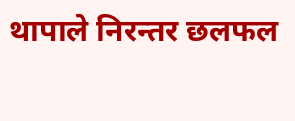थापाले निरन्तर छलफल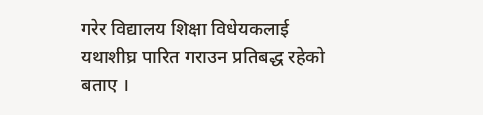गरेर विद्यालय शिक्षा विधेयकलाई यथाशीघ्र पारित गराउन प्रतिबद्ध रहेको बताए ।